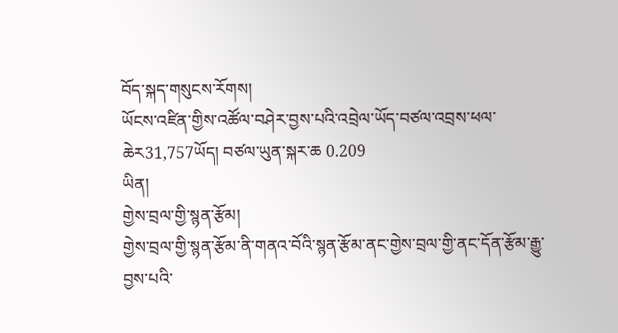བོད་སྐད་གསུངས་རོགས།
ཡོངས་འཛིན་གྱིས་འཚོལ་བཤེར་བྱས་པའི་འབྲེལ་ཡོད་བཙལ་འབྲས་ཕལ་ཆེར31,757ཡོད། བཙལ་ཡུན་སྐར་ཆ 0.209
ཡིན།
གྱེས་བྲལ་གྱི་སྙན་རྩོམ།
གྱེས་བྲལ་གྱི་སྙན་རྩོམ་ནི་གནའ་བོའི་སྙན་རྩོམ་ནང་གྱེས་བྲལ་གྱི་ནང་དོན་རྩོམ་རྒྱུ་བྱས་པའི་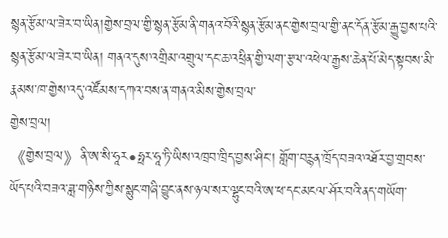སྙན་རྩོམ་ལ་ཟེར་བ་ཡིན།གྱེས་བྲལ་གྱི་སྙན་རྩོམ་ནི་གནའ་བོའི་སྙན་རྩོམ་ནང་གྱེས་བྲལ་གྱི་ནང་དོན་རྩོམ་རྒྱུ་བྱས་པའི་སྙན་རྩོམ་ལ་ཟེར་བ་ཡིན། གནའ་དུས་འགྲིམ་འགྲུལ་དང་ཆ་འཕྲིན་གྱི་ལག་རྩལ་འཕེལ་རྒྱས་ཆེན་པོ་མེད་སྟབས་མི་རྣམས་ཁ་གྱེས་འདུ་འཛོམས་དཀའ་བས་ན་གནའ་མིས་གྱེས་བྲལ་
གྱེས་བྲལ།
《གྱེས་བྲལ》ནི་ཨ་སི་ཧཱར•ཧྥར་ཧཱ་ཏི་ཡིས་འཁྲབ་ཁྲིད་བྱས་ཤིང་། གློག་བརྙན་ཁྲོད་བཟའ་འཐོར་བྱ་གྲབས་ཡོད་པའི་བཟའ་ཟླ་གཉིས་ཀྱིས་སྙུང་གཞི་བྱུང་ནས་ཉལ་སར་ལྷུང་བའི་ཨ་ཕ་དང་མངལ་ཤོར་བའི་ནད་གཡོག་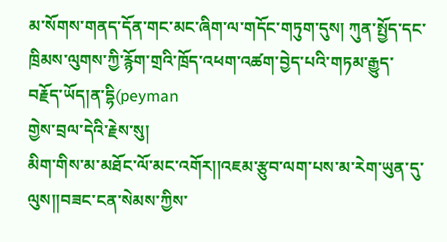མ་སོགས་གནད་དོན་གང་མང་ཞིག་ལ་གདོང་གཏུག་དུས། ཀུན་སྤྱོད་དང་ཁྲིམས་ལུགས་ཀྱི་རྙོག་གྲའི་ཁྲོད་འཕག་འཚག་བྱེད་པའི་གཏམ་རྒྱུད་བརྗོད་ཡོད།ན་དྷི(peyman
གྱེས་བྲལ་དེའི་རྗེས་སུ།
མིག་གིས་མ་མཐོང་ལོ་མང་འགོར།།འཇམ་རྩུབ་ལག་པས་མ་རེག་ཡུན་དུ་ལུས།།བཟང་ངན་སེམས་ཀྱིས་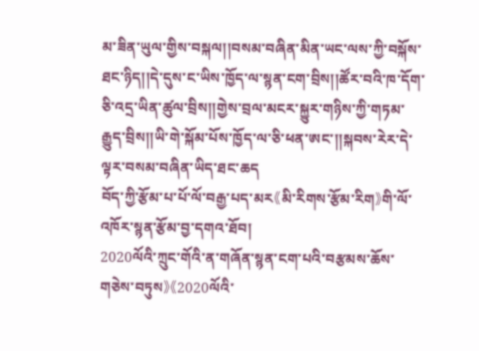མ་ཟིན་ཡུལ་གྱིས་བསྐལ།།བསམ་བཞིན་མིན་ཡང་ལས་ཀྱི་བསྐོས་ཐང་ཉིད།།དེ་དུས་ང་ཡིས་ཁྱོད་ལ་སྙན་ངག་བྲིས།།ཚོར་བའི་ཁ་དོག་ཅི་འདྲ་ཡིན་ཚུལ་བྲིས།།གྱེས་བྲལ་མངར་སྐྱུར་གཉིས་ཀྱི་གཏམ་རྒྱུད་བྲིས།།ཡི་གེ་སྐོམ་པོས་ཁྱོད་ལ་ཅི་ཕན་ཨང་།།སྐབས་རེར་དེ་ལྟར་བསམ་བཞིན་ཡིད་ཐང་ཆད
བོད་ཀྱི་རྩོམ་པ་པོ་ལོ་བརྒྱ་པད་མར《མི་རིགས་རྩོམ་རིག》གི་ལོ་འཁོར་སྙན་རྩོམ་བྱ་དགའ་ཐོབ།
2020ལོའི་ཀྲུང་གོའི་ན་གཞོན་སྙན་ངག་པའི་བརྩམས་ཆོས་གཅེས་བཏུས》《2020ལོའི་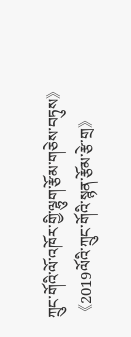ཀྲུང་གོའི་ལོ་འཁོར་གྱི་ལྷུག་རྩོམ་གཅེས་བཏུས》《2019ལོའི་ཀྲུང་གོའི་སྙན་རྩོམ་རྩེ་གྲ》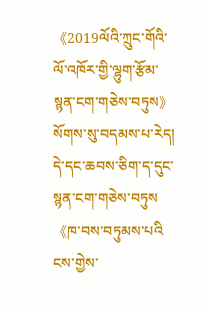《2019ལོའི་ཀྲུང་གོའི་ལོ་འཁོར་གྱི་ལྷུག་རྩོམ་སྙན་ངག་གཅེས་བཏུས》སོགས་སུ་བདམས་པ་རེད། དེ་དང་ཆབས་ཅིག་ད་དུང་སྙན་ངག་གཅེས་བཏུས《ཁ་བས་བཏུམས་པའི
ངས་གྱེས་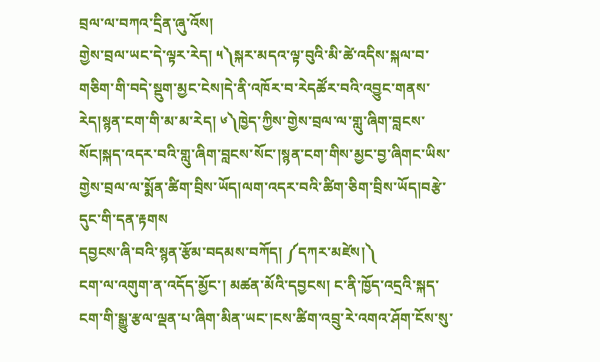བྲལ་ལ་བཀའ་དྲིན་ཞུ་འོས།
གྱེས་བྲལ་ཡང་དེ་ལྟར་རེད། ༥༽སྐར་མདའ་ལྟ་བུའི་མི་ཚེ་འདིས་སྐལ་བ་གཅིག་གི་བདེ་སྡུག་མྱང་ངེས།དེ་ནི་འཁོར་བ་རེདཚོར་བའི་འབྱུང་གནས་རེད།སྙན་ངག་གི་མ་མ་རེད། ༦༽ཁྱེད་ཀྱིས་གྱེས་བྲལ་ལ་གླུ་ཞིག་བླངས་སོང།སྐད་འདར་བའི་གླུ་ཞིག་བླངས་སོང་།སྙན་ངག་གིས་མྱང་བྱ་ཞིགང་ཡིས་གྱེས་བྲལ་ལ་སྨོན་ཚིག་བྲིས་ཡོད།ལག་འདར་བའི་ཚིག་ཅིག་བྲིས་ཡོད།བརྩེ་དུང་གི་དན་རྟགས
དབྱངས་ཞི་བའི་སྙན་རྩོམ་བདམས་བཀོད། ༼དཀར་མཛེས།༽
ངག་ལ་འགུག་ན་འདོད་མྱོང་། མཚན་མོའི་དབྱངས། ང་ནི་ཁྱོད་འདྲའི་སྐད་ངག་གི་སྒྱུ་རྩལ་ལྡན་པ་ཞིག་མིན་ཡང་།ངས་ཚིག་འབྲུ་རེ་འགའ་ཤོག་ངོས་སུ་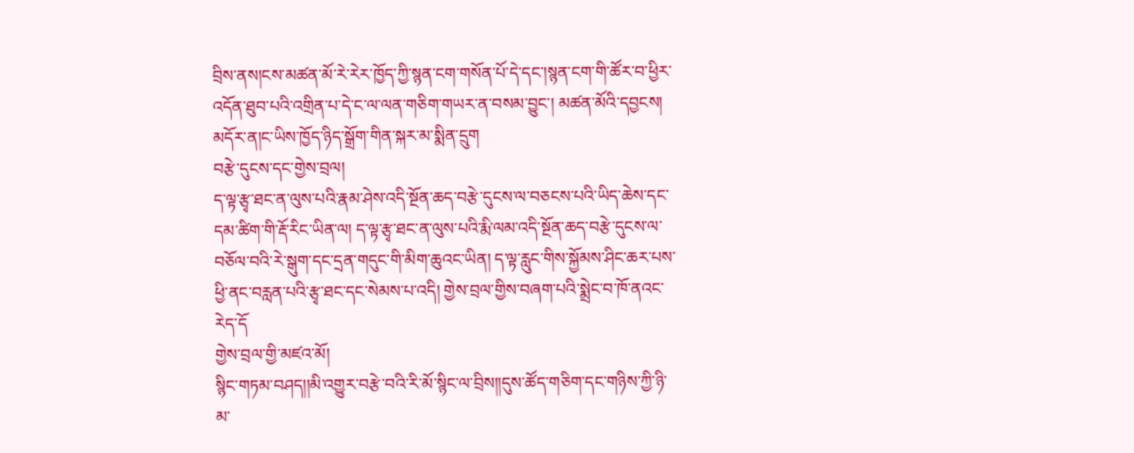བྲིས་ནས།ངས་མཚན་མོ་རེ་རེར་ཁྱོད་ཀྱི་སྙན་ངག་གསོན་པོ་དེ་དང་།སྙན་ངག་གི་ཚོར་བ་ཕྱིར་འདོན་ཐུབ་པའི་འགྲིན་པ་དེ་ང་ལ་ལན་གཅིག་གཡར་ན་བསམ་བྱུང་། མཚན་མོའི་དབྱངས། མདོར་ན།ང་ཡིས་ཁྱོད་ཉིད་སྒྲོག་གིན་སྐར་མ་སྨིན་དྲུག
བརྩེ་དུངས་དང་གྱེས་བྲལ།
ད་ལྟ་རྩྭ་ཐང་ན་ལུས་པའི་རྣམ་ཤེས་འདི་སྔོན་ཆད་བརྩེ་དུངས་ལ་བཅངས་པའི་ཡིད་ཆེས་དང་དམ་ཚིག་གི་རྡོ་རིང་ཡིན་ལ། ད་ལྟ་རྩྭ་ཐང་ན་ལུས་པའི་རྨི་ལམ་འདི་སྔོན་ཆད་བརྩེ་དུངས་ལ་བཅོལ་བའི་རེ་སྒུག་དང་དྲན་གདུང་གི་མིག་ཆུའང་ཡིན། ད་ལྟ་རླུང་གིས་སྐྱོམས་ཤིང་ཆར་པས་ཕྱི་ནང་བརླན་པའི་རྩྭ་ཐང་དང་སེམས་པ་འདི། གྱེས་བྲལ་གྱིས་བཞག་པའི་སྨྲེང་བ་ཁོ་ནའང་རེད་དོ
གྱེས་བྲལ་གྱི་མཛའ་མོ།
སྙིང་གཏམ་བཤད།།མི་འགྱུར་བརྩེ་བའི་རི་མོ་སྙིང་ལ་བྲིས།།དུས་ཚོད་གཅིག་དང་གཉིས་ཀྱི་ཉི་མ་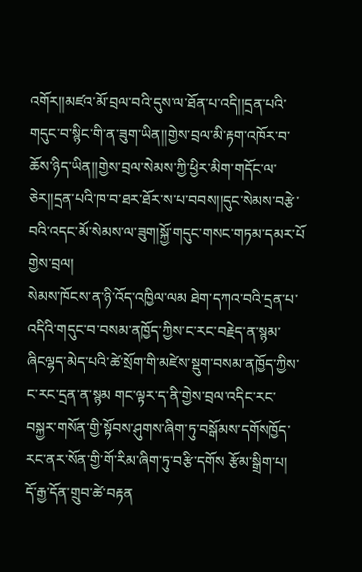འགོར།།མཛའ་མོ་བྲལ་བའི་དུས་ལ་ཐོན་པ་འདི།།དྲན་པའི་གདུང་བ་སྙིང་གི་ན་ཟུག་ཡིན།།གྱེས་བྲལ་མི་རྟག་འཁོར་བ་ཆོས་ཉིད་ཡིན།།གྱེས་བྲལ་སེམས་ཀྱི་ཕྱིར་མིག་གདོང་ལ་ཅེར།།དྲན་པའི་ཁ་བ་ཐར་ཐོར་ས་པ་བབས།།དུང་སེམས་བརྩེ་བའི་འདང་མོ་སེམས་ལ་ཟུག།སྐྱོ་གདུང་གསང་གཏམ་དམར་པོ
གྱེས་བྲལ།
སེམས་ཁོངས་ན་ཉི་འོད་འཁྱིལ་ལམ ཐེག་དཀའ་བའི་དྲན་པ་འདིའི་གདུང་བ་བསམ་ནཁྱོད་ཀྱིས་ང་རང་བརྗེད་ན་སྙམ་ཞིངལྷད་མེད་པའི་ཚེ་སྲོག་གི་མཛེས་སྡུག་བསམ་ནཁྱོད་ཀྱིས་ང་རང་དྲན་ན་སྙམ གང་ལྟར་ད་ནི་གྱེས་བྲལ་འདིང་རང་བསྐྱར་གསོན་གྱི་སྟོབས་ཤུགས་ཞིག་ཏུ་བསྒོམས་དགོསཁྱོད་རང་ནར་སོན་གྱི་གོ་རིམ་ཞིག་ཏུ་བརྩི་དགོས རྩོམ་སྒྲིག་པ། དོ་རྒྱ་དོན་གྲུབ་ཚེ་བརྟན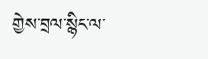གྱེས་བྲལ་སྙིང་ལ་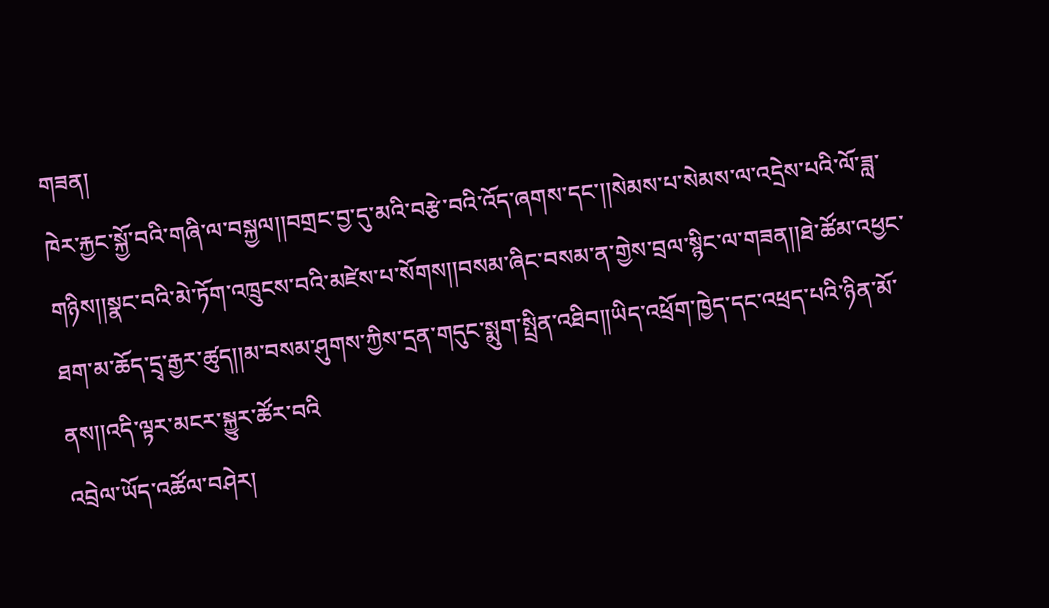གཟན།
ཁེར་རྐྱང་སྐྱོ་བའི་གཞི་ལ་བསྐྱལ།།བགྲང་བྱ་དུ་མའི་བརྩེ་བའི་འོད་ཞགས་དང་།།སེམས་པ་སེམས་ལ་འདྲེས་པའི་ལོ་ཟླ་གཉིས།།སྣང་བའི་མེ་ཏོག་འཁྲུངས་བའི་མཛེས་པ་སོགས།།བསམ་ཞིང་བསམ་ན་གྱེས་བྲལ་སྙིང་ལ་གཟན།།ཐེ་ཚོམ་འཕྱང་ཐག་མ་ཆོད་དྲྭ་རྒྱར་ཚུད།།མ་བསམ་ཤུགས་ཀྱིས་དྲན་གདུང་སྨུག་སྤྲིན་འཐིབ།།ཡིད་འཕྲོག་ཁྱེད་དང་འཕྲད་པའི་ཉིན་མོ་ནས།།འདི་ལྟར་མངར་སྐྱུར་ཚོར་བའི
འབྲེལ་ཡོད་འཚོལ་བཤེར།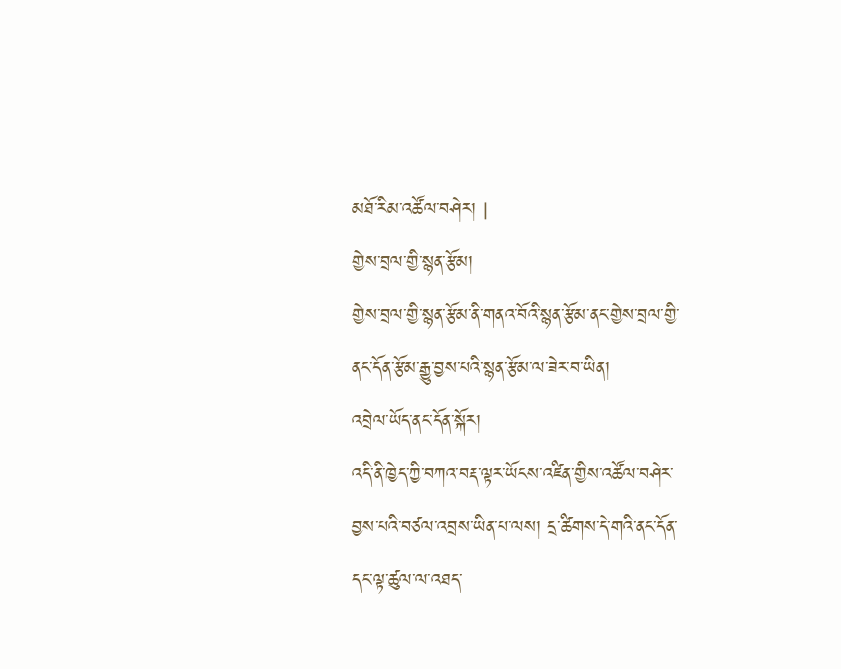མཐོ་རིམ་འཚོལ་བཤེར། |
གྱེས་བྲལ་གྱི་སྙན་རྩོམ།
གྱེས་བྲལ་གྱི་སྙན་རྩོམ་ནི་གནའ་བོའི་སྙན་རྩོམ་ནང་གྱེས་བྲལ་གྱི་ནང་དོན་རྩོམ་རྒྱུ་བྱས་པའི་སྙན་རྩོམ་ལ་ཟེར་བ་ཡིན།
འབྲེལ་ཡོད་ནང་དོན་སྐོར།
འདི་ནི་ཁྱེད་ཀྱི་བཀའ་བརྡ་ལྟར་ཡོངས་འཛིན་གྱིས་འཚོལ་བཤེར་བྱས་པའི་བཙལ་འབྲས་ཡིན་པ་ལས། དྲ་ཚིགས་དེ་གའི་ནང་དོན་དང་ལྟ་ཚུལ་ལ་འཐད་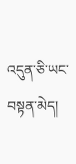འདུན་ཅི་ཡང་བསྟན་མེད།